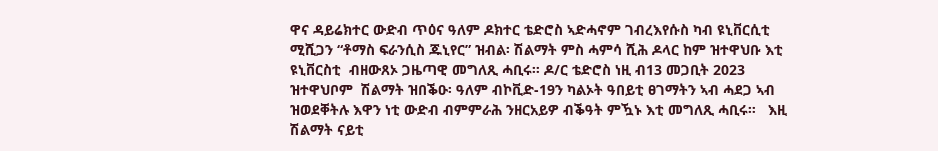ዋና ዳይሬክተር ውድብ ጥዕና ዓለም ዶክተር ቴድሮስ ኣድሓኖም ገብረእየሱስ ካብ ዩኒቨርሲቲ ሚሺጋን “ቶማስ ፍራንሲስ ጁኒየር” ዝብል፡ ሽልማት ምስ ሓምሳ ሺሕ ዶላር ከም ዝተዋህቡ እቲ ዩኒቨርስቲ  ብዘውጸኦ ጋዜጣዊ መግለጺ ሓቢሩ። ዶ/ር ቴድሮስ ነዚ ብ13 መጋቢት 2023 ዝተዋህቦም  ሽልማት ዝበቕዑ፡ ዓለም ብኮቪድ-19ን ካልኦት ዓበይቲ ፀገማትን ኣብ ሓደጋ ኣብ ዝወደቐትሉ እዋን ነቲ ውድብ ብምምራሕ ንዘርአይዎ ብቕዓት ምዃኑ እቲ መግለጺ ሓቢሩ።   እዚ ሽልማት ናይቲ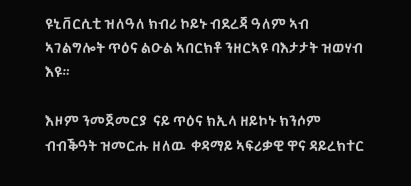ዩኒቨርሲቲ ዝለዓለ ክብሪ ኮይኑ ብደረጃ ዓለም ኣብ ኣገልግሎት ጥዕና ልዑል ኣበርክቶ ንዘርኣዩ ባእታታት ዝወሃብ እዩ።

እዞም ንመጀመርያ  ናይ ጥዕና ክኢላ ዘይኮኑ ክንሶም ብብቕዓት ዝመርሑ ዘለዉ  ቀዳማይ ኣፍሪቃዊ ዋና ዳይረክተር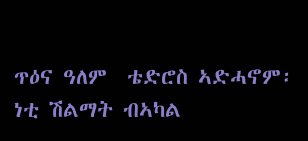ጥዕና ዓለም  ቴድሮስ ኣድሓኖም፡ ነቲ ሽልማት ብኣካል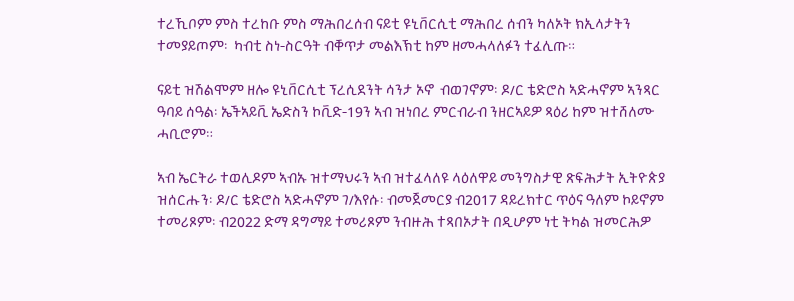ተረኺቦም ምስ ተረከቡ ምስ ማሕበረሰብ ናይቲ ዩኒቨርሲቲ ማሕበረ ሰብን ካለኦት ክኢላታትን ተመያይጦም፡  ካብቲ ስነ-ስርዓት ብቐጥታ መልእኽቲ ከም ዘመሓላለፉን ተፈሊጡ።

ናይቲ ዝሽልሞም ዘሎ ዩኒቨርሲቲ ፕረሲደንት ሳንታ ኦኖ  ብወገኖም፡ ዶ/ር ቴድሮስ ኣድሓኖም ኣንጻር ዓባይ ሰዓል፡ ኤችኣይቪ ኤድስን ኮቪድ-19ን ኣብ ዝነበረ ምርብራብ ንዘርኣይዎ ጻዕሪ ከም ዝተሸለሙ ሓቢሮም።

ኣብ ኤርትራ ተወሊዶም ኣብኡ ዝተማህሩን ኣብ ዝተፈላለዩ ላዕለዋይ መንግስታዊ ጽፍሕታት ኢትዮጵያ ዝሰርሑን፡ ዶ/ር ቴድሮስ ኣድሓኖም ገ/እየሱ፡ ብመጀመርያ ብ2017 ዳይረክተር ጥዕና ዓለም ኮይኖም ተመሪጾም፡ ብ2022 ድማ ዳግማይ ተመሪጾም ንብዙሕ ተጻበኦታት በዲሆም ነቲ ትካል ዝመርሕዎ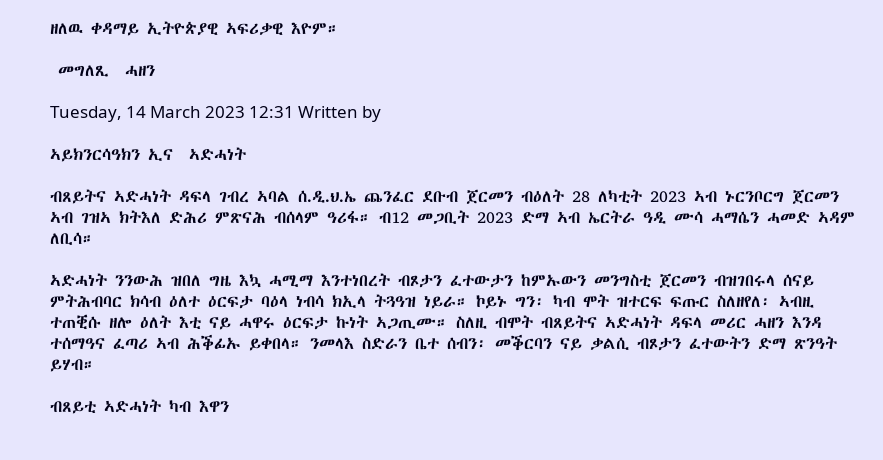ዘለዉ ቀዳማይ ኢትዮጵያዊ ኣፍሪቃዊ እዮም።

 መግለጺ  ሓዘን

Tuesday, 14 March 2023 12:31 Written by

ኣይክንርሳዓክን ኢና  ኣድሓነት

ብጸይትና ኣድሓነት ዳፍላ ገብረ ኣባል ሰ.ዲ.ህ.ኤ ጨንፈር ደቡብ ጀርመን ብዕለት 28 ለካቲት 2023 ኣብ ኑርንቦርግ ጀርመን ኣብ ገዝኣ ክትእለ ድሕሪ ምጽናሕ ብሰላም ዓሪፋ። ብ12 መጋቢት 2023 ድማ ኣብ ኤርትራ ዓዲ ሙሳ ሓማሴን ሓመድ ኣዳም ለቢሳ።

ኣድሓነት ንንውሕ ዝበለ ግዜ እኳ ሓሚማ እንተነበረት ብጾታን ፈተውታን ከምኡውን መንግስቲ ጀርመን ብዝገበሩላ ሰናይ ምትሕብባር ክሳብ ዕለተ ዕርፍታ ባዕላ ነብሳ ክኢላ ትጓዓዝ ነይራ። ኮይኑ ግን፡ ካብ ሞት ዝተርፍ ፍጡር ስለዘየለ፡ ኣብዚ ተጠቒሱ ዘሎ ዕለት እቲ ናይ ሓዋሩ ዕርፍታ ኩነት ኣጋጢሙ። ስለዚ ብሞት ብጸይትና ኣድሓነት ዳፍላ መሪር ሓዘን እንዳ ተሰማዓና ፈጣሪ ኣብ ሕቕፊኡ ይቀበላ። ንመላእ ስድራን ቤተ ሰብን፡ መቕርባን ናይ ቃልሲ ብጾታን ፈተውትን ድማ ጽንዓት ይሃብ።

ብጸይቲ ኣድሓነት ካብ እዋን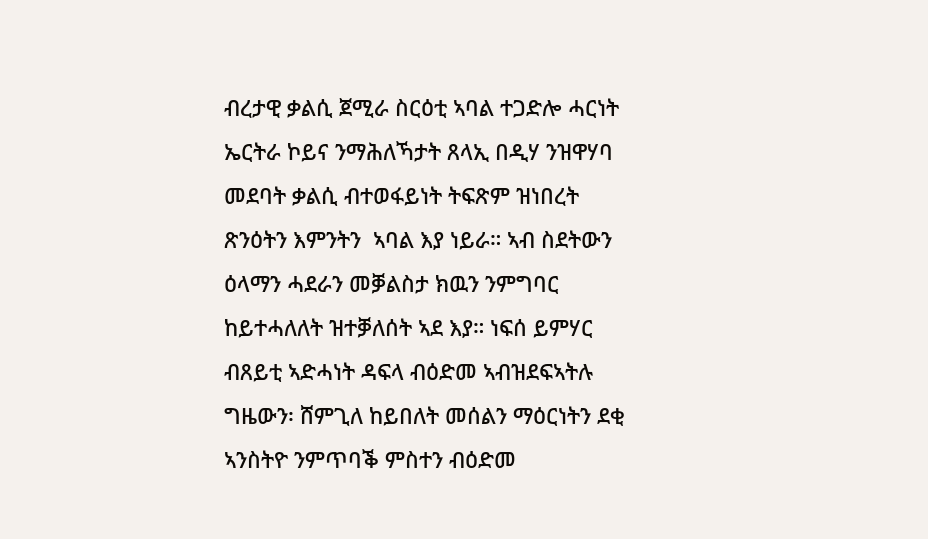ብረታዊ ቃልሲ ጀሚራ ስርዕቲ ኣባል ተጋድሎ ሓርነት ኤርትራ ኮይና ንማሕለኻታት ጸላኢ በዲሃ ንዝዋሃባ መደባት ቃልሲ ብተወፋይነት ትፍጽም ዝነበረት ጽንዕትን እምንትን  ኣባል እያ ነይራ። ኣብ ስደትውን ዕላማን ሓደራን መቓልስታ ክዉን ንምግባር  ከይተሓለለት ዝተቓለሰት ኣደ እያ። ነፍሰ ይምሃር ብጸይቲ ኣድሓነት ዳፍላ ብዕድመ ኣብዝደፍኣትሉ ግዜውን፡ ሸምጊለ ከይበለት መሰልን ማዕርነትን ደቂ ኣንስትዮ ንምጥባቕ ምስተን ብዕድመ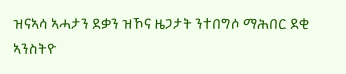ዝናኣሳ ኣሓታን ደቃን ዝኾና ዜጋታት ንተበግሶ ማሕበር ደቂ ኣንስትዮ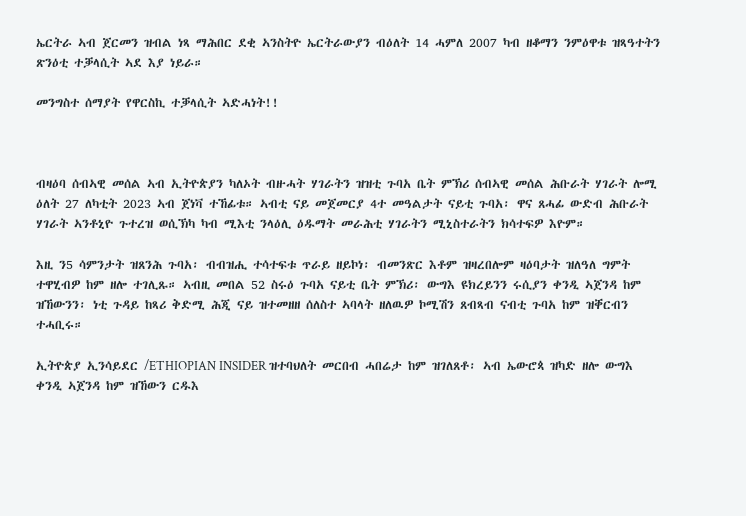ኤርትራ ኣብ ጀርመን ዝብል ነጻ ማሕበር ደቂ ኣንስትዮ ኤርትራውያን ብዕለት 14 ሓምለ 2007 ካብ ዘቆማን ንምዕዋቱ ዝጻዓተትን ጽንዕቲ ተቓላሲት ኣደ እያ ነይራ።

መንግስተ ሰማያት የዋርስኪ ተቓላሲት ኣድሓነት!!



ብዛዕባ ሰብኣዊ መሰል ኣብ ኢትዮጵያን ካለኦት ብዙሓት ሃገራትን ዝዝቲ ጉባአ ቤት ምኽሪ ሰብኣዊ መሰል ሕቡራት ሃገራት ሎሚ ዕለት 27 ለካቲት 2023 ኣብ ጀነቫ ተኸፊቱ። ኣብቲ ናይ መጀመርያ 4ተ መዓልታት ናይቲ ጉባአ፡ ዋና ጸሓፊ ውድብ ሕቡራት ሃገራት ኣንቶኒዮ ጉተረዝ ወሲኽካ ካብ ሚእቲ ንላዕሊ ዕዱማት መራሕቲ ሃገራትን ሚኒስተራትን ክሳተፍዎ እዮም።

እዚ ን5 ሳምንታት ዝጸንሕ ጉባአ፡ ብብዝሒ ተሳተፍቱ ጥራይ ዘይኮነ፡ ብመንጽር እቶም ዝዛረበሎም ዛዕባታት ዝለዓለ ግምት ተዋሂብዎ ከም ዘሎ ተገሊጹ። ኣብዚ መበል 52 ስሩዕ ጉባአ ናይቲ ቤት ምኽሪ፡ ውግእ ዩክረይንን ሩሲያን ቀንዲ ኣጀንዳ ከም ዝኸውንን፡ ነቲ ጉዳይ ከጻሪ ቅድሚ ሕጂ ናይ ዝተመዘዘ ሰለስተ ኣባላት ዘለዉዎ ኮሚሽን ጸብጻብ ናብቲ ጉባአ ከም ዝቐርብን ተሓቢሩ።

ኢትዮጵያ ኢንሳይደር /ETHIOPIAN INSIDER ዝተባህለት መርበብ ሓበሬታ ከም ዝገለጸቶ፡ ኣብ ኤውሮጳ ዝካድ ዘሎ ውግእ ቀንዲ ኣጀንዳ ከም ዝኸውን ርዱእ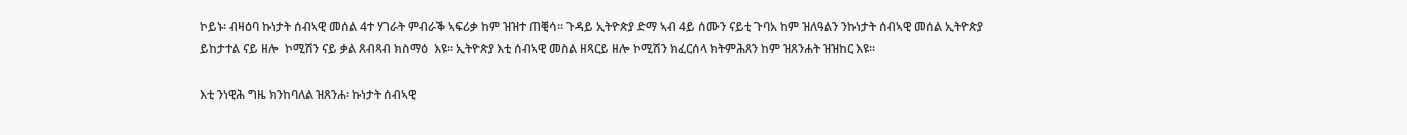ኮይኑ፡ ብዛዕባ ኩነታት ሰብኣዊ መሰል 4ተ ሃገራት ምብራቕ ኣፍሪቃ ከም ዝዝተ ጠቒሳ። ጉዳይ ኢትዮጵያ ድማ ኣብ 4ይ ሰሙን ናይቲ ጉባአ ከም ዝለዓልን ንኩነታት ሰብኣዊ መሰል ኢትዮጵያ ይከታተል ናይ ዘሎ  ኮሚሽን ናይ ቃል ጸብጻብ ክስማዕ  እዩ። ኢትዮጵያ እቲ ሰብኣዊ መስል ዘጻርይ ዘሎ ኮሚሽን ክፈርሰላ ክትምሕጸን ከም ዝጸንሐት ዝዝከር እዩ።

እቲ ንነዊሕ ግዜ ክንከባለል ዝጸንሐ፡ ኩነታት ሰብኣዊ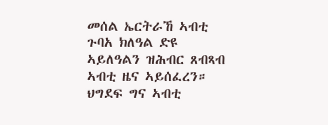መሰል ኤርትራኸ ኣብቲ ጉባአ ክለዓል ድዩ ኣይለዓልን ዝሕብር ጸብጻብ ኣብቲ ዜና ኣይሰፈረን። ህግደፍ ግና ኣብቲ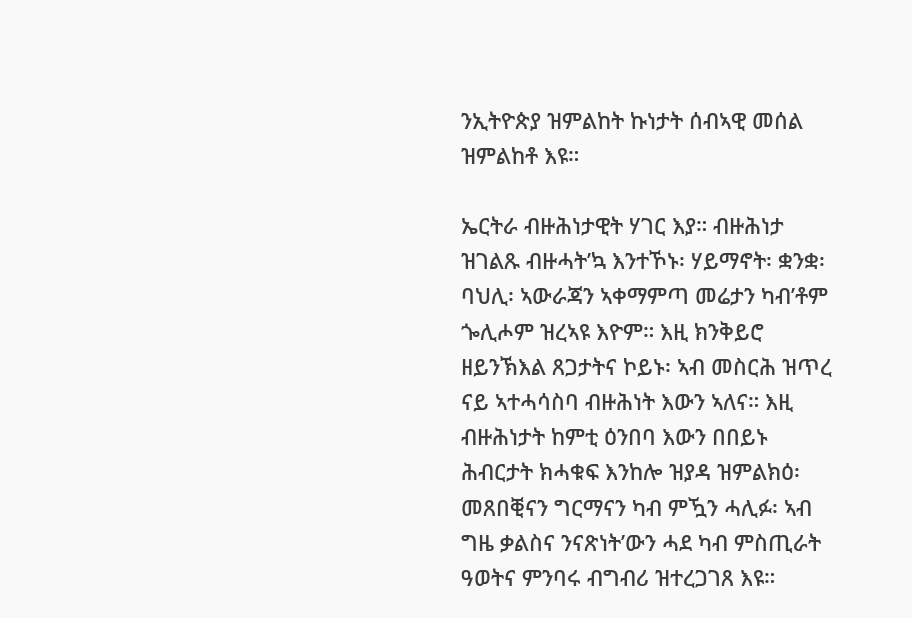ንኢትዮጵያ ዝምልከት ኩነታት ሰብኣዊ መሰል ዝምልከቶ እዩ።

ኤርትራ ብዙሕነታዊት ሃገር እያ። ብዙሕነታ ዝገልጹ ብዙሓት’ኳ እንተኾኑ፡ ሃይማኖት፡ ቋንቋ፡ ባህሊ፡ ኣውራጃን ኣቀማምጣ መሬታን ካብ’ቶም ጐሊሖም ዝረኣዩ እዮም። እዚ ክንቅይሮ ዘይንኽእል ጸጋታትና ኮይኑ፡ ኣብ መስርሕ ዝጥረ ናይ ኣተሓሳስባ ብዙሕነት እውን ኣለና። እዚ ብዙሕነታት ከምቲ ዕንበባ እውን በበይኑ ሕብርታት ክሓቁፍ እንከሎ ዝያዳ ዝምልክዕ፡ መጸበቒናን ግርማናን ካብ ምዃን ሓሊፉ፡ ኣብ ግዜ ቃልስና ንናጽነት’ውን ሓደ ካብ ምስጢራት ዓወትና ምንባሩ ብግብሪ ዝተረጋገጸ እዩ።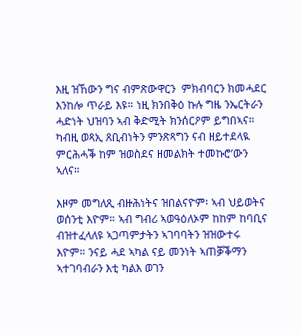እዚ ዝኸውን ግና ብምጽውዋርን  ምክብባርን ክመሓደር እንከሎ ጥራይ እዩ። ነዚ ክንበቅዕ ኩሉ ግዜ ንኤርትራን ሓድነት ህዝባን ኣብ ቅድሚት ክንሰርዖም ይግበኣና። ካብዚ ወጻኢ ጸቢብነትን ምንጽጻግን ናብ ዘይተደላዪ ምርሕሓቕ ከም ዝወስደና ዘመልክት ተመኩሮ’ውን ኣለና።

እዞም መግለጺ ብዙሕነትና ዝበልናዮም፡ ኣብ ህይወትና ወሰንቲ እዮም። ኣብ ግብሪ ኣወዓዕለኦም ከከም ከባቢና ብዝተፈላለዩ ኣጋጣምታትን ኣገባባትን ዝዝውተሩ እዮም። ንናይ ሓደ ኣካል ናይ መንነት ኣጠቓቕማን ኣተገባብራን እቲ ካልእ ወገን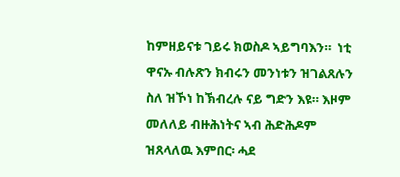ከምዘይናቱ ገይሩ ክወስዶ ኣይግባእን።  ነቲ ዋናኡ ብሉጽን ክብሩን መንነቱን ዝገልጸሉን ስለ ዝኾነ ከኽብረሉ ናይ ግድን እዩ። እዞም መለለይ ብዙሕነትና ኣብ ሕድሕዶም ዝጸላለዉ እምበር፡ ሓደ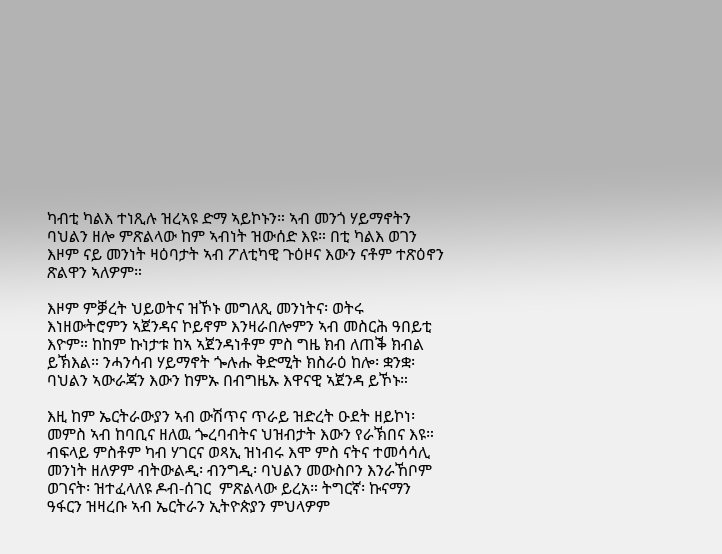ካብቲ ካልእ ተነጺሉ ዝረኣዩ ድማ ኣይኮኑን። ኣብ መንጎ ሃይማኖትን ባህልን ዘሎ ምጽልላው ከም ኣብነት ዝውሰድ እዩ። በቲ ካልእ ወገን እዞም ናይ መንነት ዛዕባታት ኣብ ፖለቲካዊ ጉዕዞና እውን ናቶም ተጽዕኖን ጽልዋን ኣለዎም።

እዞም ምቓረት ህይወትና ዝኾኑ መግለጺ መንነትና፡ ወትሩ እነዘውትሮምን ኣጀንዳና ኮይኖም እንዛራበሎምን ኣብ መስርሕ ዓበይቲ እዮም። ከከም ኩነታቱ ከኣ ኣጀንዳነቶም ምስ ግዜ ክብ ለጠቕ ክብል ይኽእል። ንሓንሳብ ሃይማኖት ጐሉሑ ቅድሚት ክስራዕ ከሎ፡ ቋንቋ፡ ባህልን ኣውራጃን እውን ከምኡ በብግዜኡ እዋናዊ ኣጀንዳ ይኾኑ።

እዚ ከም ኤርትራውያን ኣብ ውሽጥና ጥራይ ዝድረት ዑደት ዘይኮነ፡ መምስ ኣብ ከባቢና ዘለዉ ጐረባብትና ህዝብታት እውን የራኽበና እዩ። ብፍላይ ምስቶም ካብ ሃገርና ወጻኢ ዝነብሩ እሞ ምስ ናትና ተመሳሳሊ መንነት ዘለዎም ብትውልዲ፡ ብንግዲ፡ ባህልን መውስቦን እንራኸቦም ወገናት፡ ዝተፈላለዩ ዶብ-ሰገር  ምጽልላው ይረአ። ትግርኛ፡ ኩናማን ዓፋርን ዝዛረቡ ኣብ ኤርትራን ኢትዮጵያን ምህላዎም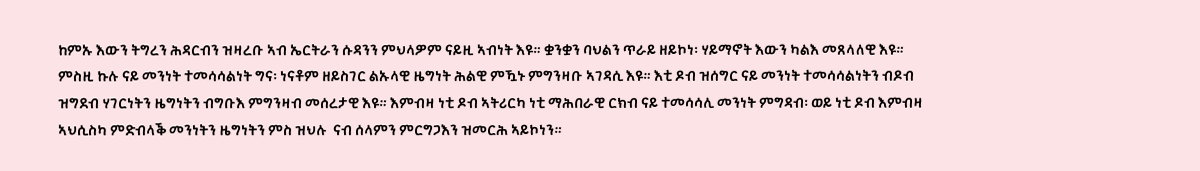ከምኡ እውን ትግረን ሕዳርብን ዝዛረቡ ኣብ ኤርትራን ሱዳንን ምህላዎም ናይዚ ኣብነት እዩ። ቋንቋን ባህልን ጥራይ ዘይኮነ፡ ሃይማኖት እውን ካልእ መጸላለዊ እዩ። ምስዚ ኩሉ ናይ መንነት ተመሳሳልነት ግና፡ ነናቶም ዘይስገር ልኡላዊ ዜግነት ሕልዊ ምዃኑ ምግንዛቡ ኣገዳሲ እዩ። እቲ ዶብ ዝሰግር ናይ መንነት ተመሳሳልነትን ብዶብ ዝግደብ ሃገርነትን ዜግነትን ብግቡእ ምግንዛብ መሰረታዊ እዩ። እምብዛ ነቲ ዶብ ኣትሪርካ ነቲ ማሕበራዊ ርክብ ናይ ተመሳሳሊ መንነት ምግዳብ፡ ወይ ነቲ ዶብ እምብዛ ኣህሲስካ ምድብላቕ መንነትን ዜግነትን ምስ ዝህሉ  ናብ ሰላምን ምርግጋእን ዝመርሕ ኣይኮነን።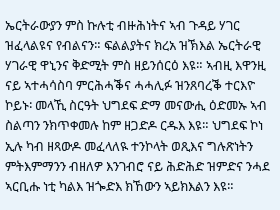ኤርትራውያን ምስ ኩሉቲ ብዙሕነትና ኣብ ጉዳይ ሃገር ዝፈላልዩና የብልናን። ፍልልያትና ክረአ ዝኽእል ኤርትራዊ ሃገራዊ ዋኒንና ቅድሚት ምስ ዘይንሰርዕ እዩ። ኣብዚ እዋንዚ ናይ ኣተሓሳስባ ምርሕሓቕና ሓሓሊፉ ዝንጸባረቕ ተርእዮ ኮይኑ፡ መላኺ ስርዓት ህግደፍ ድማ መናውሒ ዕድመኡ ኣብ ስልጣን ንክጥቀመሉ ከም ዘጋድዶ ርዱእ እዩ። ህግደፍ ኮነ ኢሉ ካብ ዘጻውዶ መፈላለዪ ተንኮላት ወጺእና ግሉጽነትን ምትእምማንን ብዘለዎ እንገብሮ ናይ ሕድሕድ ዝምድና ንሓደ ኣርቢሑ ነቲ ካልእ ዝጐድእ ክኸውን ኣይክእልን እዩ።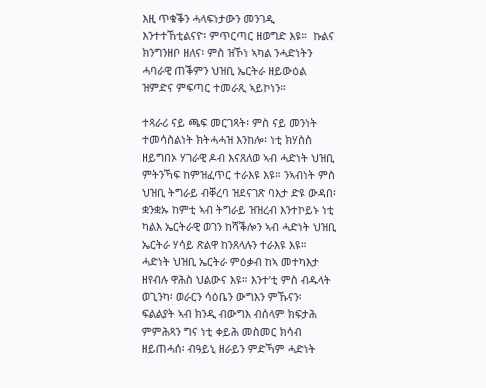እዚ ጥቁቕን ሓላፍነታውን መንገዲ እንተተኸቲልናዮ፡ ምጥርጣር ዘወግድ እዩ።  ኩልና ክንግንዘቦ ዘለና፡ ምስ ዝኾነ ኣካል ንሓድነትን ሓባራዊ ጠቕምን ህዝቢ ኤርትራ ዘይውዕል  ዝምድና ምፍጣር ተመራጺ ኣይኮነን።

ተጻራሪ ናይ ጫፍ መርገጻት፡ ምስ ናይ መንነት ተመሳስልነት ክትሓሓዝ እንከሎ፡ ነቲ ክሃስስ ዘይግበኦ ሃገራዊ ዶብ እናጸለወ ኣብ ሓድነት ህዝቢ ምትንኻፍ ከምዝፈጥር ተራእዩ እዩ። ንኣብነት ምስ ህዝቢ ትግራይ ብቐረባ ዝደናገጽ ባእታ ድዩ ውዳበ፡ ቋንቋኡ ከምቲ ኣብ ትግራይ ዝዝረብ እንተኮይኑ ነቲ ካልእ ኤርትራዊ ወገን ከሻቕሎን ኣብ ሓድነት ህዝቢ ኤርትራ ሃሳይ ጽልዋ ከንጸላሉን ተራእዩ እዩ። ሓድነት ህዝቢ ኤርትራ ምዕቃብ ከኣ መተካእታ ዘየብሉ ዋሕስ ህልውና እዩ። እንተ’ቲ ምስ ብዱላት ወጊንካ፡ ወራርን ሳዕቤን ውግእን ምኹናን፡ ፍልልያት ኣብ ክንዲ ብውግእ ብሰላም ክፍታሕ ምምሕጻን ግና ነቲ ቀይሕ መስመር ክሳብ ዘይጠሓሰ፡ ብዓይኒ ዘራይን ምድኻም ሓድነት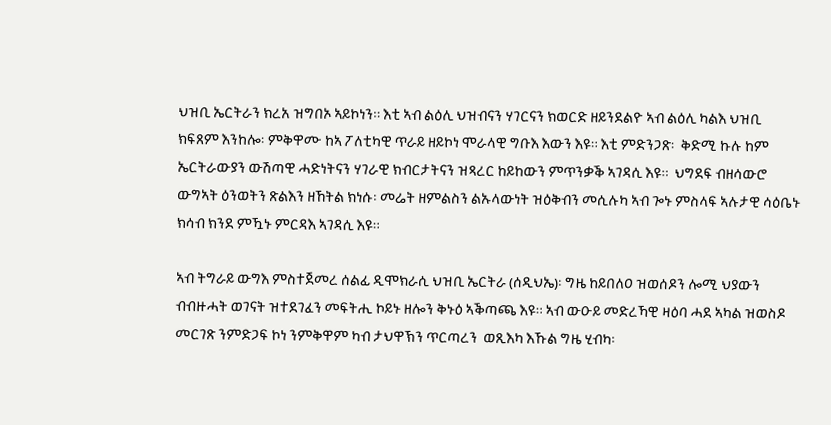ህዝቢ ኤርትራን ክረአ ዝግበኦ ኣይኮነን። እቲ ኣብ ልዕሊ ህዝብናን ሃገርናን ክወርድ ዘይንደልዮ ኣብ ልዕሊ ካልእ ህዝቢ ክፍጸም እንከሎ፡ ምቅዋሙ ከኣ ፖለቲካዊ ጥራይ ዘይኮነ ሞራላዊ ግቡእ እውን እዩ። እቲ ምድንጋጽ፡  ቅድሚ ኩሉ ከም ኤርትራውያን ውሽጣዊ ሓድነትናን ሃገራዊ ክብርታትናን ዝጻረር ከይከውን ምጥንቃቕ ኣገዳሲ እዩ።  ህግደፍ ብዘሳውሮ ውግኣት ዕንወትን ጽልእን ዘኸትል ክነሱ፡ መሬት ዘምልስን ልኡላውነት ዝዕቅብን መሲሉካ ኣብ ጐኑ ምስላፍ ኣሉታዊ ሳዕቤኑ ክሳብ ክንደ ምዃኑ ምርዳእ ኣገዳሲ እዩ።

ኣብ ትግራይ ውግእ ምስተጀመረ ሰልፊ ዲሞክራሲ ህዝቢ ኤርትራ (ሰዲህኤ)፡ ግዜ ከይበለዐ ዝወሰዶን ሎሚ ህያውን ብብዙሓት ወገናት ዝተደገፈን መፍትሒ ኮይኑ ዘሎን ቅኑዕ ኣቕጣጫ እዩ። ኣብ ውዑይ መድረኻዊ ዛዕባ ሓደ ኣካል ዝወስዶ መርገጽ ንምድጋፍ ኮነ ንምቅዋም ካብ ታህዋኽን ጥርጣረን  ወጺእካ እኹል ግዜ ሂብካ፡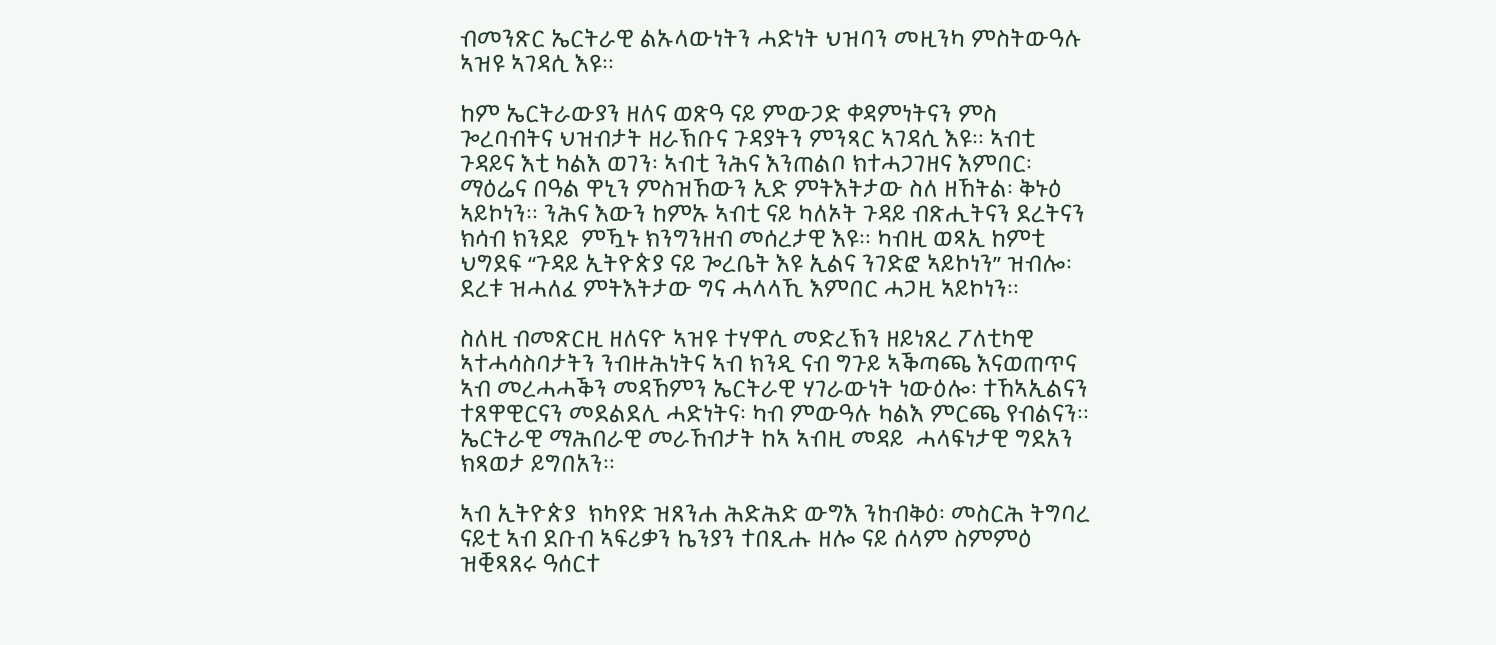ብመንጽር ኤርትራዊ ልኡላውነትን ሓድነት ህዝባን መዚንካ ምስትውዓሉ  ኣዝዩ ኣገዳሲ እዩ።

ከም ኤርትራውያን ዘለና ወጽዓ ናይ ምውጋድ ቀዳምነትናን ምስ ጐረባብትና ህዝብታት ዘራኽቡና ጉዳያትን ምንጻር ኣገዳሲ እዩ። ኣብቲ  ጉዳይና እቲ ካልእ ወገን፡ ኣብቲ ንሕና እንጠልቦ ክተሓጋገዘና እምበር፡ ማዕሬና በዓል ዋኒን ምስዝኸውን ኢድ ምትእትታው ስለ ዘኸትል፡ ቅኑዕ ኣይኮነን። ንሕና እውን ከምኡ ኣብቲ ናይ ካለኦት ጉዳይ ብጽሒትናን ደረትናን ክሳብ ክንደይ  ምዃኑ ክንግንዘብ መሰረታዊ እዩ። ካብዚ ወጻኢ ከምቲ ህግደፍ “ጉዳይ ኢትዮጵያ ናይ ጐረቤት እዩ ኢልና ንገድፎ ኣይኮነን” ዝብሎ፡ ደረቱ ዝሓለፈ ምትእትታው ግና ሓላላኺ እምበር ሓጋዚ ኣይኮነን።

ስለዚ ብመጽርዚ ዘለናዮ ኣዝዩ ተሃዋሲ መድረኽን ዘይነጸረ ፖለቲካዊ ኣተሓሳስባታትን ንብዙሕነትና ኣብ ክንዲ ናብ ግጉይ ኣቕጣጫ እናወጠጥና ኣብ መረሓሓቕን መዳኸምን ኤርትራዊ ሃገራውነት ነውዕሎ፡ ተኸኣኢልናን ተጸዋዊርናን መደልደሊ ሓድነትና፡ ካብ ምውዓሉ ካልእ ምርጫ የብልናን። ኤርትራዊ ማሕበራዊ መራኸብታት ከኣ ኣብዚ መዳይ  ሓላፍነታዊ ግደአን ክጻወታ ይግበአን።

ኣብ ኢትዮጵያ  ክካየድ ዝጸንሐ ሕድሕድ ውግእ ንከብቅዕ፡ መስርሕ ትግባረ ናይቲ ኣብ ደቡብ ኣፍሪቃን ኬንያን ተበጺሑ ዘሎ ናይ ሰላም ስምምዕ ዝቒጻጸሩ ዓሰርተ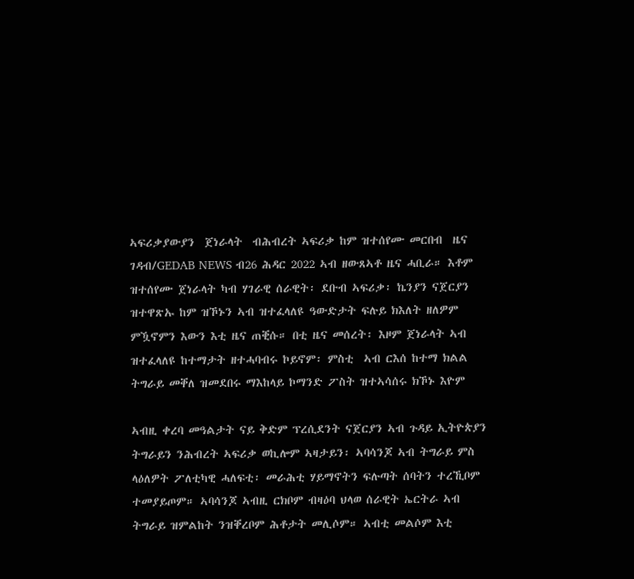ኣፍሪቃያውያን  ጀነራላት  ብሕብረት ኣፍሪቃ ከም ዝተሰየሙ መርበብ  ዜና ገዳብ/GEDAB NEWS ብ26 ሕዳር 2022 ኣብ ዘውጸኣቶ ዜና ሓቢራ። እቶም ዝተሰየሙ ጀነራላት ካብ ሃገራዊ ሰራዊት፡ ደቡብ ኣፍሪቃ፡ ኬንያን ናጀርያን ዝተዋጽኡ ከም ዝኾኑን ኣብ ዝተፈላለዩ ዓውድታት ፍሉይ ክእለት ዘለዎም ምዃኖምን እውን እቲ ዜና ጠቒሱ። በቲ ዜና መሰረት፡ እዞም ጀነራላት ኣብ ዝተፈላለዩ ከተማታት ዘተሓባብሩ ኮይኖም፡ ምስቲ  ኣብ ርእሰ ከተማ ክልል ትግራይ መቐለ ዝመደበሩ ማእከላይ ኮማንድ ፖስት ዝተኣሳሰሩ ክኾኑ እዮም

ኣብዚ ቀረባ መዓልታት ናይ ቅድም ፕረሲደንት ናጀርያን ኣብ ጉዳይ ኢትዮጵያን ትግራይን ንሕብረት ኣፍሪቃ ወኪሎም ኣዛታይን፡ ኣባሳንጆ ኣብ ትግራይ ምስ ላዕለዎት ፖለቲካዊ ሓለፍቲ፡ መራሕቲ ሃይማኖትን ፍሉጣት ሰባትን ተረኺቦም ተመያይጦም። ኣባሳንጆ ኣብዚ ርክቦም ብዛዕባ ህላወ ሰራዊት ኤርትራ ኣብ ትግራይ ዝምልከት ንዝቐረቦም ሕቶታት መሊሶም። ኣብቲ መልሶም እቲ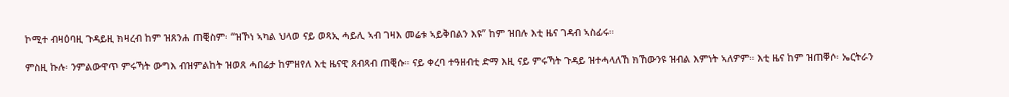ኮሚተ ብዛዕባዚ ጉዳይዚ ክዛረብ ከም ዝጸንሐ ጠቒስም፡ “ዝኾነ ኣካል ህላወ ናይ ወጻኢ ሓይሊ ኣብ ገዛእ መሬቱ ኣይቅበልን እዩ” ከም ዝበሉ እቲ ዜና ገዳብ ኣስፊሩ።

ምስዚ ኩሉ፡ ንምልውዋጥ ምሩኻት ውግእ ብዝምልከት ዝወጸ ሓበሬታ ከምዘየለ እቲ ዜናዊ ጸብጻብ ጠቒሱ። ናይ ቀረባ ተዓዘብቲ ድማ እዚ ናይ ምሩኻት ጉዳይ ዝተሓላለኸ ክኸውንዩ ዝብል እምነት ኣለዎም። እቲ ዜና ከም ዝጠቐሶ፡ ኤርትራን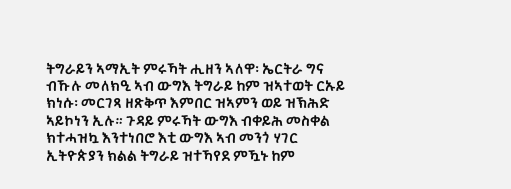ትግራይን ኣማኢት ምሩኻት ሒዘን ኣለዋ፡ ኤርትራ ግና ብኹሉ መለክዒ ኣብ ውግእ ትግራይ ከም ዝኣተወት ርኡይ ክነሱ፡ መርገጻ ዘጽቅጥ እምበር ዝኣምን ወይ ዝኽሕድ ኣይኮነን ኢሉ። ጉዳይ ምሩኻት ውግእ ብቀይሕ መስቀል ክተሓዝኳ እንተነበሮ እቲ ውግእ ኣብ መንጎ ሃገር ኢትዮጵያን ክልል ትግራይ ዝተኻየደ ምዃኑ ከም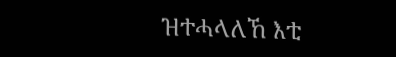ዝተሓላለኸ እቲ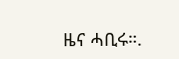ዜና ሓቢሩ።.